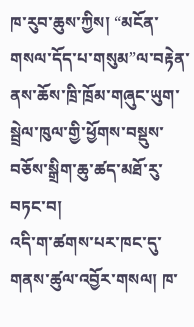ཁ་རུབ་ཆུས་ཀྱིས། “མངོན་གསལ་དོད་པ་གསུམ”ལ་བརྟེན་ནས་ཆོས་ཁྲི་ཁྲོམ་གཞུང་ཡུག་སྦྲེལ་ཁུལ་གྱི་ཕྱོགས་བསྡུས་བཅོས་སྒྲིག་ཆུ་ཚད་མཐོ་རུ་བཏང་བ།
འདི་ག་ཚགས་པར་ཁང་དུ་གནས་ཚུལ་འབྱོར་གསལ། ཁ་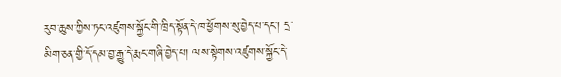རུབ་ཆུས་ཀྱིས་ཏང་འཛུགས་སྐྱོང་གི་ཁྲིད་སྟོན་དེ་ཁ་ཕྱོགས་སུ་བྱེད་པ་དང་། དྲ་མིག་ཅན་གྱི་དོ་དམ་བྱ་རྒྱུ་དེ་རྨང་གཞི་བྱེད་པ། ལས་སྟེགས་འཛུགས་སྐྱོང་དེ་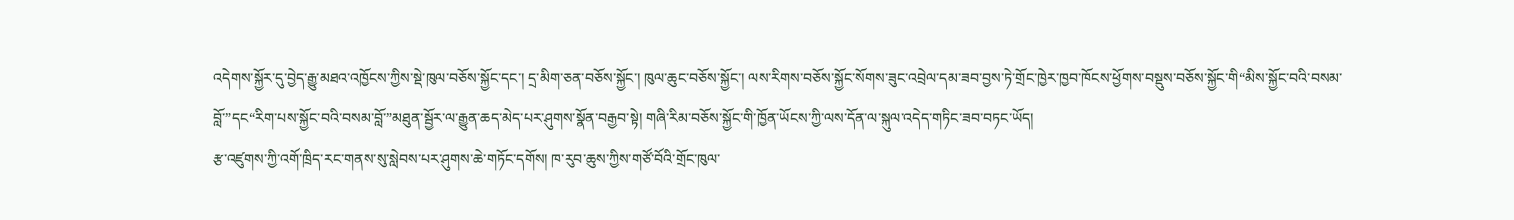འདེགས་སྐྱོར་དུ་བྱེད་རྒྱུ་མཐའ་འཁྱོངས་ཀྱིས་སྡེ་ཁུལ་བཅོས་སྐྱོང་དང་། དྲ་མིག་ཅན་བཅོས་སྐྱོང་། ཁུལ་ཆུང་བཅོས་སྐྱོང་། ལས་རིགས་བཅོས་སྐྱོང་སོགས་ཟུང་འབྲེལ་དམ་ཟབ་བྱས་ཏེ་གྲོང་ཁྱེར་ཁྱབ་ཁོངས་ཕྱོགས་བསྡུས་བཅོས་སྐྱོང་གི“མིས་སྐྱོང་བའི་བསམ་བློ་”དང“རིག་པས་སྐྱོང་བའི་བསམ་བློ་”མཐུན་སྦྱོར་ལ་རྒྱུན་ཆད་མེད་པར་ཤུགས་སྣོན་བརྒྱབ་སྟེ། གཞི་རིམ་བཅོས་སྐྱོང་གི་ཁྱོན་ཡོངས་ཀྱི་ལས་དོན་ལ་སྐུལ་འདེད་གཏིང་ཟབ་བཏང་ཡོད།
རྩ་འཛུགས་ཀྱི་འགོ་ཁྲིད་རང་གནས་སུ་སླེབས་པར་ཤུགས་ཆེ་གཏོང་དགོས། ཁ་རུབ་ཆུས་ཀྱིས་གཙོ་བོའི་གྲོང་ཁུལ་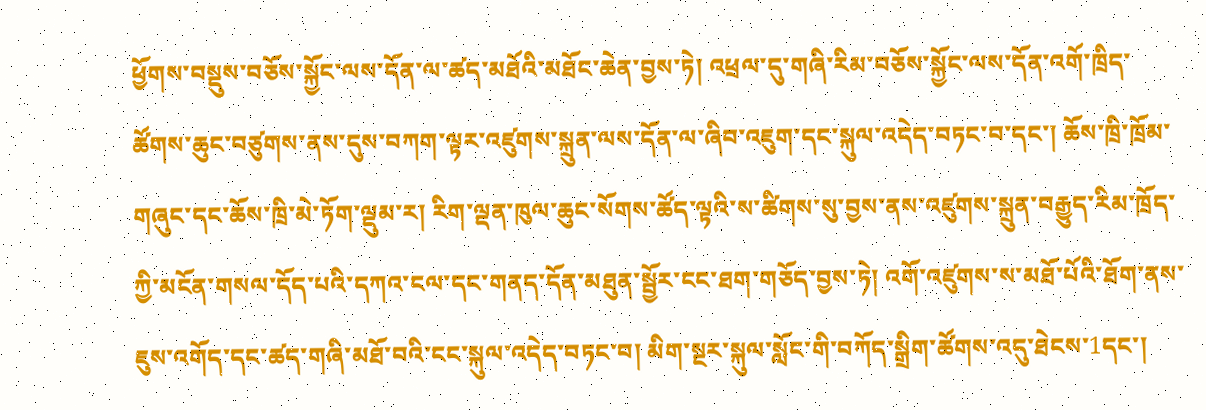ཕྱོགས་བསྡུས་བཅོས་སྐྱོང་ལས་དོན་ལ་ཚད་མཐོའི་མཐོང་ཆེན་བྱས་ཏེ། འཕྲལ་དུ་གཞི་རིམ་བཅོས་སྐྱོང་ལས་དོན་འགོ་ཁྲིད་ཚོགས་ཆུང་བཙུགས་ནས་དུས་བཀག་ལྟར་འཛུགས་སྐྲུན་ལས་དོན་ལ་ཞིབ་འཇུག་དང་སྐུལ་འདེད་བཏང་བ་དང་། ཆོས་ཁྲི་ཁྲོམ་གཞུང་དང་ཆོས་ཁྲི་མེ་ཏོག་ལྡུམ་ར། རིག་ལྡན་ཁུལ་ཆུང་སོགས་ཚོད་ལྟའི་ས་ཚིགས་སུ་བྱས་ནས་འཛུགས་སྐྲུན་བརྒྱུད་རིམ་ཁྲོད་ཀྱི་མངོན་གསལ་དོད་པའི་དཀའ་ངལ་དང་གནད་དོན་མཐུན་སྦྱོར་ངང་ཐག་གཅོད་བྱས་ཏེ། འགོ་འཛུགས་ས་མཐོ་པོའི་ཐོག་ནས་ཇུས་འགོད་དང་ཚད་གཞི་མཐོ་བའི་ངང་སྐུལ་འདེད་བཏང་བ། མིག་སྔར་སྐུལ་སློང་གི་བཀོད་སྒྲིག་ཚོགས་འདུ་ཐེངས་1དང་།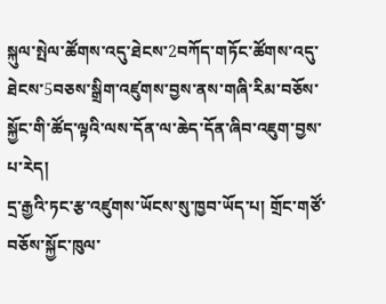སྐུལ་སྤེལ་ཚོགས་འདུ་ཐེངས་2བཀོད་གཏོང་ཚོགས་འདུ་ཐེངས་5བཅས་སྒྲིག་འཛུགས་བྱས་ནས་གཞི་རིམ་བཅོས་སྐྱོང་གི་ཚོད་ལྟའི་ལས་དོན་ལ་ཆེད་དོན་ཞིབ་འཇུག་བྱས་པ་རེད།
དྲ་རྒྱའི་ཏང་རྩ་འཛུགས་ཡོངས་སུ་ཁྱབ་ཡོད་པ། གྲོང་གཙོ་བཅོས་སྐྱོང་ཁུལ་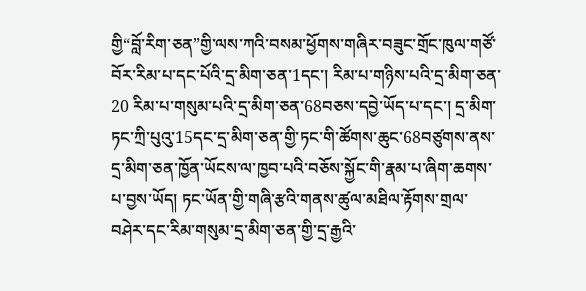གྱི“བློ་རིག་ཅན”གྱི་ལས་ཀའི་བསམ་ཕྱོགས་གཞིར་བཟུང་གྲོང་ཁུལ་གཙོ་བོར་རིམ་པ་དང་པོའི་དྲ་མིག་ཅན་1དང་། རིམ་པ་གཉིས་པའི་དྲ་མིག་ཅན་20 རིམ་པ་གསུམ་པའི་དྲ་མིག་ཅན་68བཅས་དབྱེ་ཡོད་པ་དང་། དྲ་མིག་ཏང་ཀྲི་པུའུ་15དང་དྲ་མིག་ཅན་གྱི་ཏང་གི་ཚོགས་ཆུང་68བཙུགས་ནས་དྲ་མིག་ཅན་ཁྱོན་ཡོངས་ལ་ཁྱབ་པའི་བཅོས་སྐྱོང་གི་རྣམ་པ་ཞིག་ཆགས་པ་བྱས་ཡོད། ཏང་ཡོན་གྱི་གཞི་རྩའི་གནས་ཚུལ་མཐིལ་རྟོགས་གྲལ་བཤེར་དང་རིམ་གསུམ་དྲ་མིག་ཅན་གྱི་དྲ་རྒྱའི་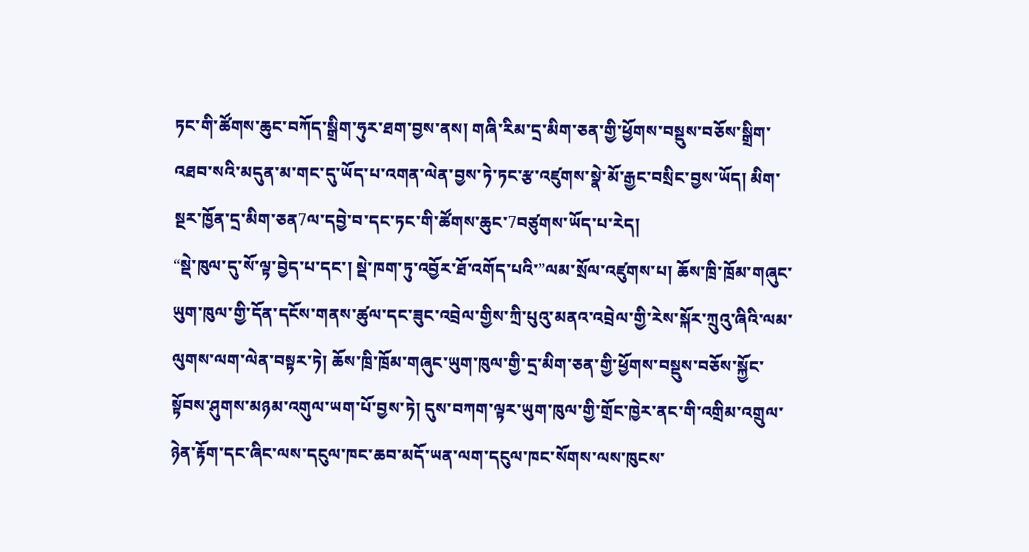ཏང་གི་ཚོགས་ཆུང་བཀོད་སྒྲིག་ཧུར་ཐག་བྱས་ནས། གཞི་རིམ་དྲ་མིག་ཅན་གྱི་ཕྱོགས་བསྡུས་བཅོས་སྒྲིག་འཐབ་སའི་མདུན་མ་གང་དུ་ཡོད་པ་འགན་ལེན་བྱས་ཏེ་ཏང་རྩ་འཛུགས་སྣེ་མོ་རྒྱང་བསྲིང་བྱས་ཡོད། མིག་སྔར་ཁྱོན་དྲ་མིག་ཅན7ལ་དབྱེ་བ་དང་ཏང་གི་ཚོགས་ཆུང་7བཙུགས་ཡོད་པ་རེད།
“སྡེ་ཁུལ་དུ་སོ་ལྟ་བྱེད་པ་དང་། སྡེ་ཁག་ཏུ་འབྱོར་ཐོ་འགོད་པའི་”ལམ་སྲོལ་འཛུགས་པ། ཆོས་ཁྲི་ཁྲོམ་གཞུང་ཡུག་ཁུལ་གྱི་དོན་དངོས་གནས་ཚུལ་དང་ཟུང་འབྲེལ་གྱིས་ཀྲི་པུའུ་མནའ་འབྲེལ་གྱི་རེས་སྐོར་ཀྲུའུ་ཞིའི་ལམ་ལུགས་ལག་ལེན་བསྟར་ཏེ། ཆོས་ཁྲི་ཁྲོམ་གཞུང་ཡུག་ཁུལ་གྱི་དྲ་མིག་ཅན་གྱི་ཕྱོགས་བསྡུས་བཅོས་སྐྱོང་སྟོབས་ཤུགས་མཉམ་འགུལ་ཡག་པོ་བྱས་ཏེ། དུས་བཀག་ལྟར་ཡུག་ཁུལ་གྱི་གྲོང་ཁྱེར་ནང་གི་འགྲིམ་འགྲུལ་ཉེན་རྟོག་དང་ཞིང་ལས་དངུལ་ཁང་ཆབ་མདོ་ཡན་ལག་དངུལ་ཁང་སོགས་ལས་ཁུངས་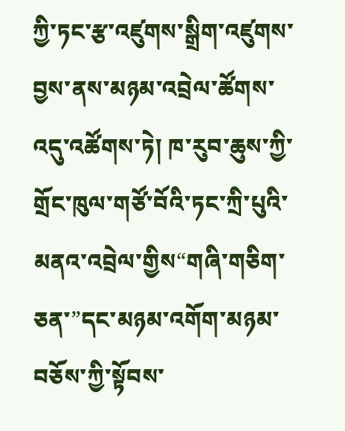ཀྱི་ཏང་རྩ་འཛུགས་སྒྲིག་འཛུགས་བྱས་ནས་མཉམ་འབྲེལ་ཚོགས་འདུ་འཚོགས་ཏེ། ཁ་རུབ་ཆུས་ཀྱི་གྲོང་ཁུལ་གཙོ་བོའི་ཏང་ཀྲི་པུའི་མནའ་འབྲེལ་གྱིས“གཞི་གཅིག་ཅན་”དང་མཉམ་འགོག་མཉམ་བཅོས་ཀྱི་སྟོབས་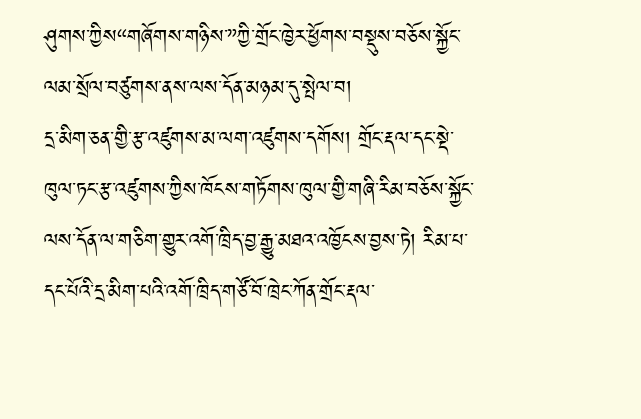ཤུགས་ཀྱིས“གཞོགས་གཉིས་”ཀྱི་གྲོང་ཁྱེར་ཕྱོགས་བསྡུས་བཅོས་སྐྱོང་ལམ་སྲོལ་བཙུགས་ནས་ལས་དོན་མཉམ་དུ་སྤེལ་བ།
དྲ་མིག་ཅན་གྱི་རྩ་འཛུགས་མ་ལག་འཛུགས་དགོས། གྲོང་རྡལ་དང་སྡེ་ཁུལ་ཏང་རྩ་འཛུགས་ཀྱིས་ཁོངས་གཏོགས་ཁུལ་གྱི་གཞི་རིམ་བཅོས་སྐྱོང་ལས་དོན་ལ་གཅིག་གྱུར་འགོ་ཁྲིད་བྱ་རྒྱུ་མཐའ་འཁྱོངས་བྱས་ཏེ། རིམ་པ་དང་པོའི་དྲ་མིག་པའི་འགོ་ཁྲིད་གཙོ་བོ་ཁྲེང་ཀོན་གྲོང་རྡལ་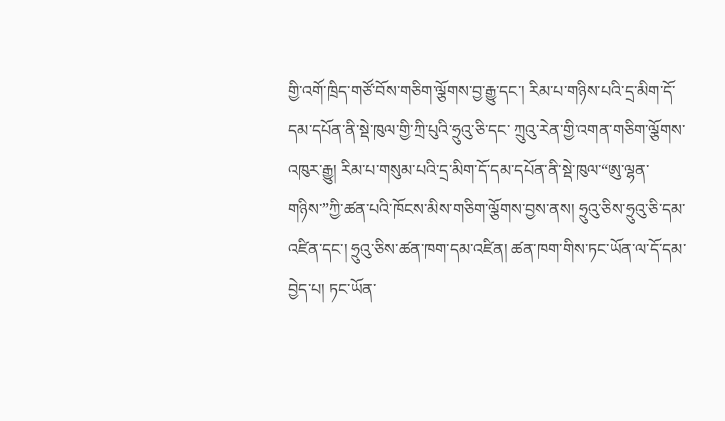གྱི་འགོ་ཁྲིད་གཙོ་བོས་གཅིག་ལྕོགས་བྱ་རྒྱུ་དང་། རིམ་པ་གཉིས་པའི་དྲ་མིག་དོ་དམ་དཔོན་ནི་སྡེ་ཁུལ་གྱི་ཀྲི་པུའི་ཧྲུའུ་ཅི་དང་ ཀྲུའུ་རེན་གྱི་འགན་གཅིག་ལྕོགས་འཁུར་རྒྱུ། རིམ་པ་གསུམ་པའི་དྲ་མིག་དོ་དམ་དཔོན་ནི་སྡེ་ཁུལ་“ཨུ་ལྷན་གཉིས་”ཀྱི་ཚན་པའི་ཁོངས་མིས་གཅིག་ལྕོགས་བྱས་ནས། ཧྲུའུ་ཅིས་ཧྲུའུ་ཅི་དམ་འཛིན་དང་། ཧྲུའུ་ཅིས་ཚན་ཁག་དམ་འཛིན། ཚན་ཁག་གིས་ཏང་ཡོན་ལ་དོ་དམ་བྱེད་པ། ཏང་ཡོན་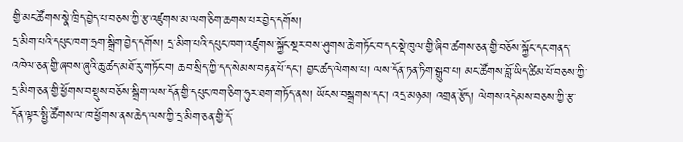གྱི་མང་ཚོགས་སྣེ་ཁྲིད་བྱེད་པ་བཅས་ཀྱི་རྩ་འཛུགས་མ་ལག་ཅིག་ཆགས་པར་བྱེད་དགོས།
དྲ་མིག་པའི་དཔུང་ཁག་ཧྲག་སྒྲིག་བྱེད་དགོས། དྲ་མིག་པའི་དཔུང་ཁག་འཛུགས་སྐྱོང་སྔར་བས་ཤུགས་ཆེ་གཏོང་བ་དང་སྡེ་ཁུལ་གྱི་ཞིབ་ཚགས་ཅན་གྱི་བཅོས་སྐྱོང་དང་གནད་འཁེལ་ཅན་གྱི་ཞབས་ཞུའི་ཆུ་ཚད་མཐོ་རུ་གཏོང་བ། ཆབ་སྲིད་ཀྱི་དད་སེམས་བརྟན་པོ་དང་། བྱང་ཚད་ལེགས་པ། ལས་དོན་ཏན་ཏིག་སྒྲུབ་པ། མང་ཚོགས་བློ་ཡིད་ཚིམ་པོ་བཅས་ཀྱི་དྲ་མིག་ཅན་གྱི་ཕྱོགས་བསྡུས་བཅོས་སྒྲིག་ལས་དོན་གྱི་དཔུང་ཁག་ཅིག་ཧུར་ཐག་གཏོད་ནས། ཡོངས་བསྒྲགས་དང་། འདྲ་མཉམ། འགྲན་རྩོད། ལེགས་འདེམས་བཅས་ཀྱི་རྩ་དོན་ལྟར་སྤྱི་ཚོགས་ལ་ཁ་ཕྱོགས་ནས་ཆེད་ལས་ཀྱི་དྲ་མིག་ཅན་གྱི་དོ་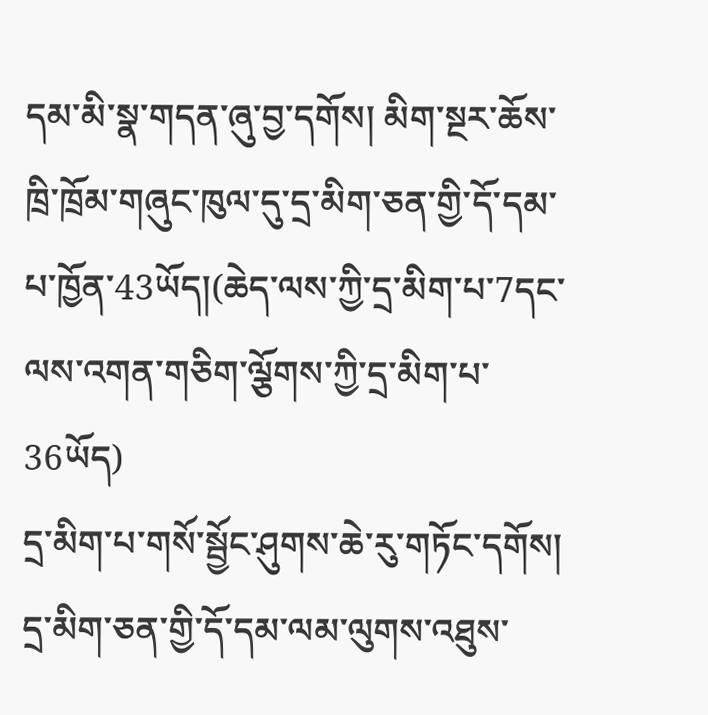དམ་མི་སྣ་གདན་ཞུ་བྱ་དགོས། མིག་སྔར་ཆོས་ཁྲི་ཁྲོམ་གཞུང་ཁུལ་དུ་དྲ་མིག་ཅན་གྱི་དོ་དམ་པ་ཁྱོན་43ཡོད།(ཆེད་ལས་ཀྱི་དྲ་མིག་པ་7དང་ལས་འགན་གཅིག་ལྕོགས་ཀྱི་དྲ་མིག་པ་36ཡོད)
དྲ་མིག་པ་གསོ་སྦྱོང་ཤུགས་ཆེ་རུ་གཏོང་དགོས། དྲ་མིག་ཅན་གྱི་དོ་དམ་ལམ་ལུགས་འཐུས་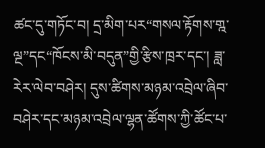ཚང་དུ་གཏོང་བ། དྲ་མིག་པར“གསལ་རྟོགས་གྰ་ལྔ”དང“ཁོངས་མི་བདུན”གྱི་རྩིས་ཁྲར་དང་། ཟླ་རེར་ལེབ་བཤེར། དུས་ཚིགས་མཉམ་འབྲེལ་ཞིབ་བཤེར་དང་མཉམ་འབྲེལ་ལྷན་ཚོགས་ཀྱི་ཚོང་པ་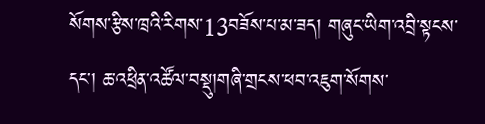སོགས་རྩིས་ཁྲའི་རིགས་13བཟོས་པ་མ་ཟད། གཞུང་ཡིག་འབྲི་སྟངས་དང་། ཆ་འཕྲིན་འཚོལ་བསྡུ།གཞི་གྲངས་ཕབ་འཇུག་སོགས་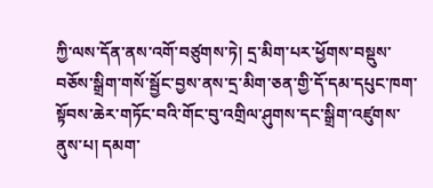ཀྱི་ལས་དོན་ནས་འགོ་བཙུགས་ཏེ། དྲ་མིག་པར་ཕྱོགས་བསྡུས་བཅོས་སྒྲིག་གསོ་སྦྱོང་བྱས་ནས་དྲ་མིག་ཅན་གྱི་དོ་དམ་དཔུང་ཁག་སྟོབས་ཆེར་གཏོང་བའི་གོང་བུ་འགྲིལ་ཤུགས་དང་སྒྲིག་འཛུགས་ནུས་པ། དམག་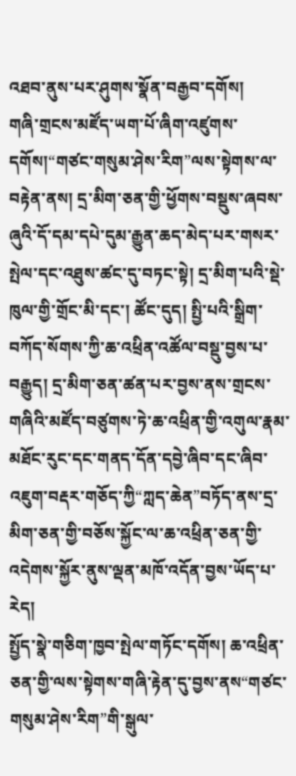འཐབ་ནུས་པར་ཤུགས་སྣོན་བརྒྱབ་དགོས།
གཞི་གྲངས་མཛོད་ཡག་པོ་ཞིག་འཛུགས་དགོས།“གཙང་གསུམ་ཤེས་རིག”ལས་སྟེགས་ལ་བརྟེན་ནས། དྲ་མིག་ཅན་གྱི་ཕྱོགས་བསྡུས་ཞབས་ཞུའི་དོ་དམ་དཔེ་དུམ་རྒྱུན་ཆད་མེད་པར་གསར་སྤེལ་དང་འཐུས་ཚང་དུ་བཏང་སྟེ། དྲ་མིག་པའི་སྡེ་ཁུལ་གྱི་གྲོང་མི་དང་། ཚོང་དུད། སྤྱི་པའི་སྒྲིག་བཀོད་སོགས་ཀྱི་ཆ་འཕྲིན་འཚོལ་བསྡུ་བྱས་པ་བརྒྱུད། དྲ་མིག་ཅན་ཚན་པར་བྱས་ནས་གྲངས་གཞིའི་མཛོད་བཙུགས་ཏེ་ཆ་འཕྲིན་གྱི་འགུལ་རྣམ་མཐོང་རུང་དང་གནད་དོན་དབྱེ་ཞིབ་དང་ཞིབ་འཇུག་བརྡར་གཅོད་ཀྱི“ཀླད་ཆེན”བཏོད་ནས་དྲ་མིག་ཅན་གྱི་བཅོས་སྐྱོང་ལ་ཆ་འཕྲིན་ཅན་གྱི་འདེགས་སྐྱོར་ནུས་ལྡན་མཁོ་འདོན་བྱས་ཡོད་པ་རེད།
སྤྱོད་སྣེ་གཅིག་ཁྱབ་སྤེལ་གཏོང་དགོས། ཆ་འཕྲིན་ཅན་གྱི་ལས་སྟེགས་གཞི་རྟེན་དུ་བྱས་ནས“གཙང་གསུམ་ཤེས་རིག”གི་སྒུལ་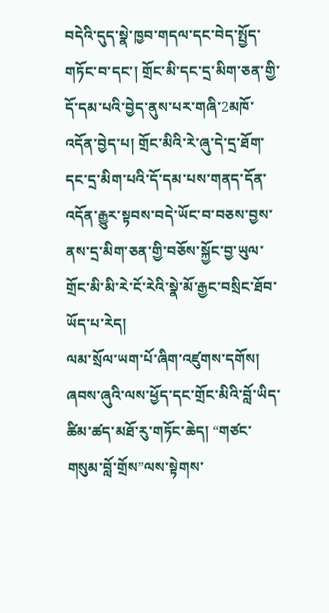བདེའི་དུད་སྣེ་ཁྱབ་གདལ་དང་བེད་སྤྱོད་གཏོང་བ་དང་། གྲོང་མི་དང་དྲ་མིག་ཅན་གྱི་དོ་དམ་པའི་བྱེད་ནུས་པར་གཞི་2མཁོ་འདོན་བྱེད་པ། གྲོང་མིའི་རེ་ཞུ་དེ་དྲ་ཐོག་དང་དྲ་མིག་པའི་དོ་དམ་པས་གནད་དོན་འདོན་རྒྱུར་སྟབས་བདེ་ཡོང་བ་བཅས་བྱས་ནས་དྲ་མིག་ཅན་གྱི་བཅོས་སྐྱོང་བྱ་ཡུལ་གྲོང་མི་མི་རེ་ངོ་རེའི་སྣེ་མོ་རྒྱང་བསྲིང་ཐོབ་ཡོད་པ་རེད།
ལམ་སྲོལ་ཡག་པོ་ཞིག་འཛུགས་དགོས། ཞབས་ཞུའི་ལས་ཕྱོད་དང་གྲོང་མིའི་བློ་ཡིད་ཚིམ་ཚད་མཐོ་རུ་གཏོང་ཆེད། “གཙང་གསུམ་བློ་གྲོས”ལས་སྟེགས་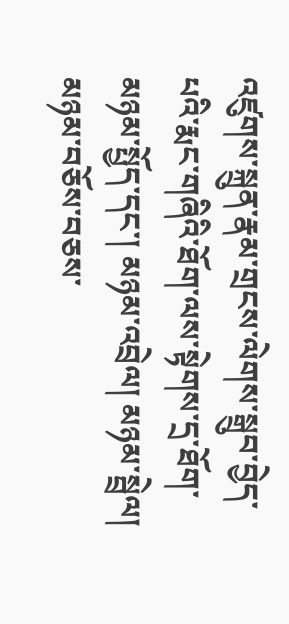འཛུགས་སྐྲུན་རྣམ་གྲངས་ལེགས་སྒྲུབ་བྱེད་པའི་རྨང་གཞིའི་ཐོག་ལས་སྟེགས་དྲ་ཐོག་མཉམ་སྤྱོད་དང་། མཉམ་འབྲེལ། མཉམ་སྦྲེལ། མཉམ་བཅོས་བཅས་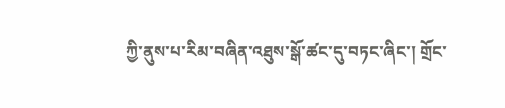ཀྱི་ནུས་པ་རིམ་བཞིན་འཐུས་སྒོ་ཚང་དུ་བཏང་ཞིང་། གྲོང་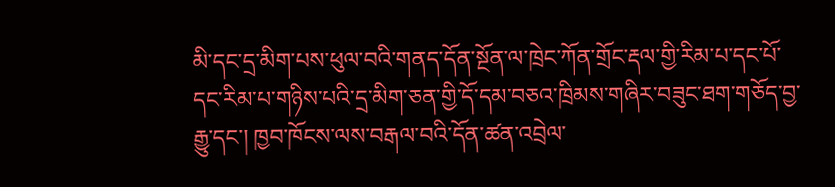མི་དང་དྲ་མིག་པས་ཕུལ་བའི་གནད་དོན་སྔོན་ལ་ཁྲེང་ཀོན་གྲོང་རྡལ་གྱི་རིམ་པ་དང་པོ་དང་རིམ་པ་གཉིས་པའི་དྲ་མིག་ཅན་གྱི་དོ་དམ་བཅའ་ཁྲིམས་གཞིར་བཟུང་ཐག་གཅོད་བྱ་རྒྱུ་དང་། ཁྱབ་ཁོངས་ལས་བརྒལ་བའི་དོན་ཚན་འབྲེལ་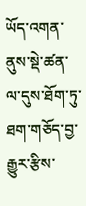ཡོད་འགན་ནུས་སྡེ་ཚན་ལ་དུས་ཐོག་ཏུ་ཐག་གཅོད་བྱ་རྒྱུར་རྩིས་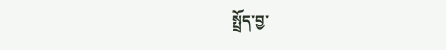སྤྲོད་བྱ་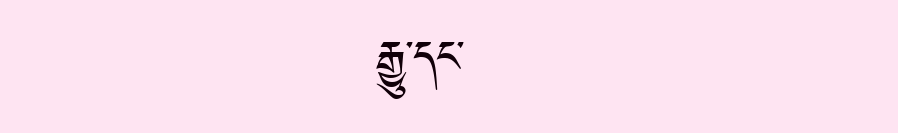རྒྱུ་དང་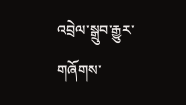འབྲེལ་སྒྲུབ་རྒྱུར་གཞོགས་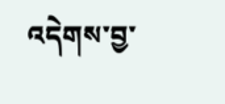འདེགས་བྱ་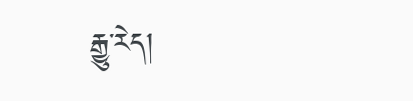རྒྱུ་རེད།